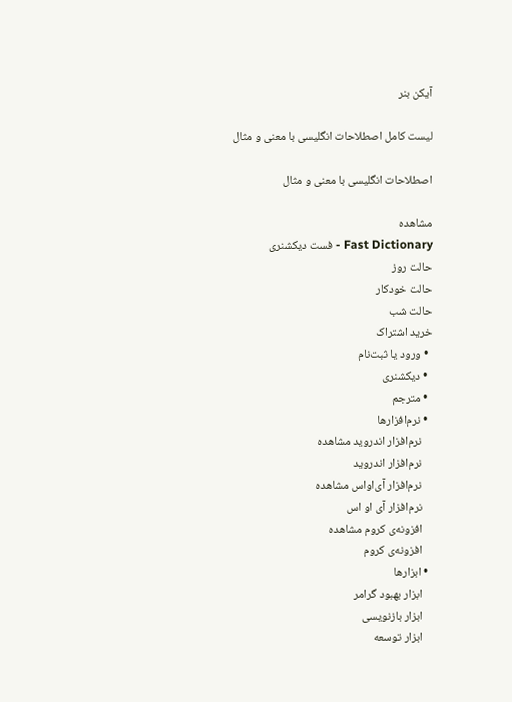آیکن بنر

لیست کامل اصطلاحات انگلیسی با معنی و مثال

اصطلاحات انگلیسی با معنی و مثال

مشاهده
Fast Dictionary - فست دیکشنری
حالت روز
حالت خودکار
حالت شب
خرید اشتراک
  • ورود یا ثبت‌نام
  • دیکشنری
  • مترجم
  • نرم‌افزار‌ها
    نرم‌افزار اندروید مشاهده
    نرم‌افزار اندروید
    نرم‌افزار آی‌او‌اس مشاهده
    نرم‌افزار آی او اس
    افزونه‌ی کروم مشاهده
    افزونه‌ی کروم
  • ابزارها
    ابزار بهبود گرامر
    ابزار بازنویسی
    ابزار توسعه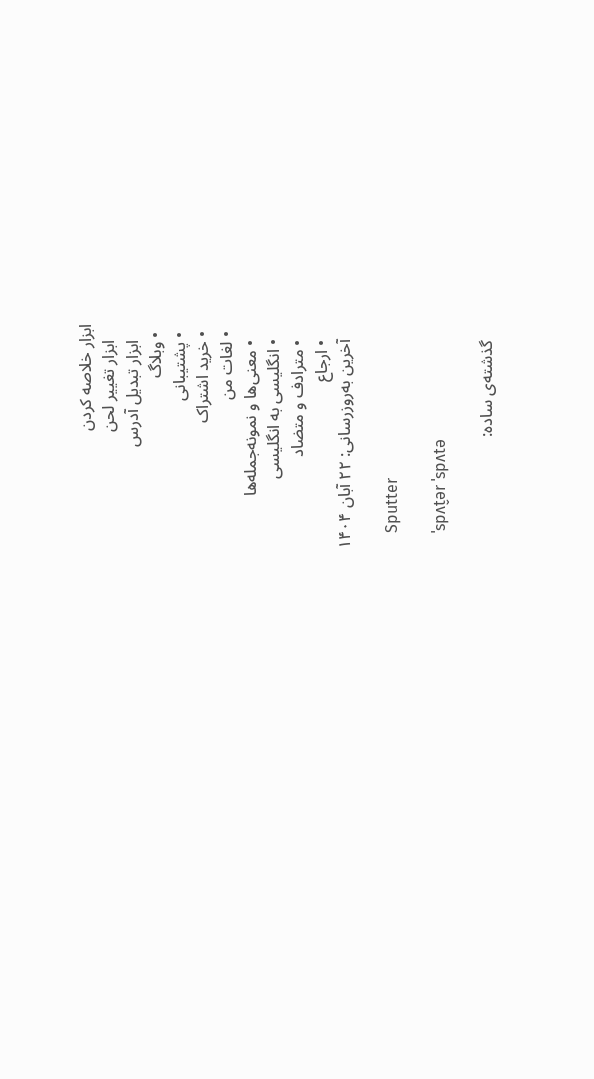ابزار خلاصه کردن
    ابزار تغییر لحن
    ابزار تبدیل آدرس
  • وبلاگ
  • پشتیبانی
  • خرید اشتراک
  • لغات من
    • معنی‌ها و نمونه‌جمله‌ها
    • انگلیسی به انگلیسی
    • مترادف و متضاد
    • ارجاع
    آخرین به‌روزرسانی: ۲۲ آبان ۱۴۰۴

    Sputter

    ˈspʌt̬ər ˈspʌtə

    گذشته‌ی ساده: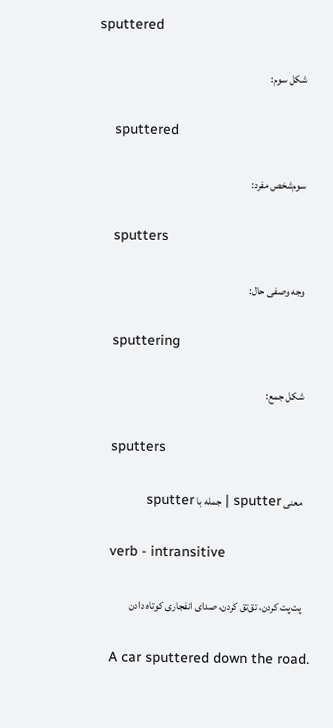sputtered

    شکل سوم:

    sputtered

    سوم‌شخص مفرد:

    sputters

    وجه وصفی حال:

    sputtering

    شکل جمع:

    sputters

    معنی sputter | جمله با sputter

    verb - intransitive

    پت‌پت کردن، تق‌تق کردن، صدای انفجاری کوتاه دادن

    A car sputtered down the road.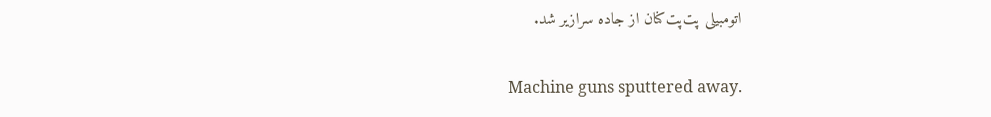اتومبیلی پت‌پت‌کنان از جاده سرازیر شد.

    Machine guns sputtered away.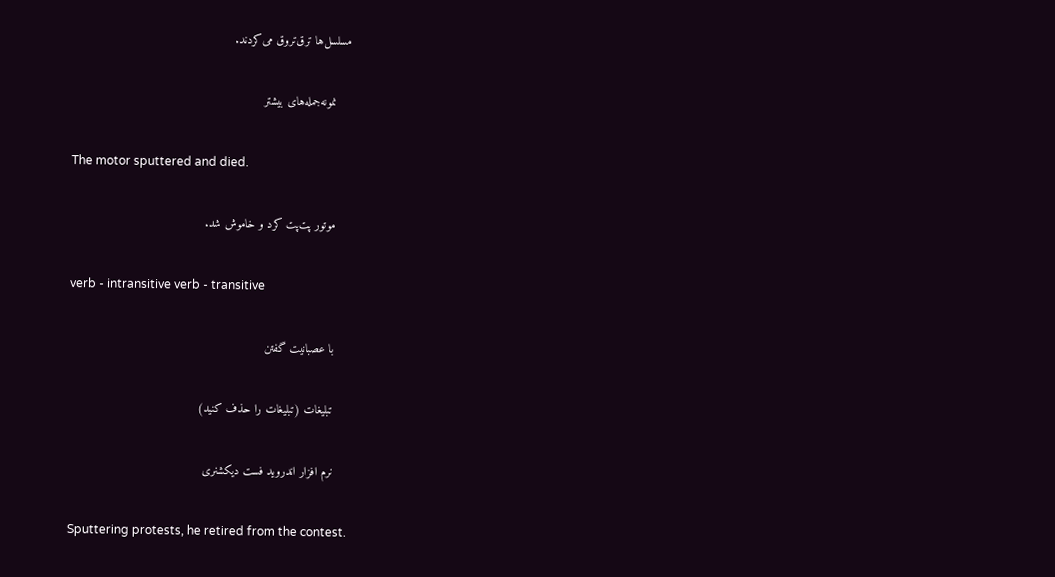مسلسل‌ها ترق‌تروق می‌کردند.

    نمونه‌جمله‌های بیشتر

    The motor sputtered and died.

    موتور پت‌پت کرد و خاموش شد.

    verb - intransitive verb - transitive

    با عصبانیت گفتن

    تبلیغات (تبلیغات را حذف کنید)

    نرم افزار اندروید فست دیکشنری

    Sputtering protests, he retired from the contest.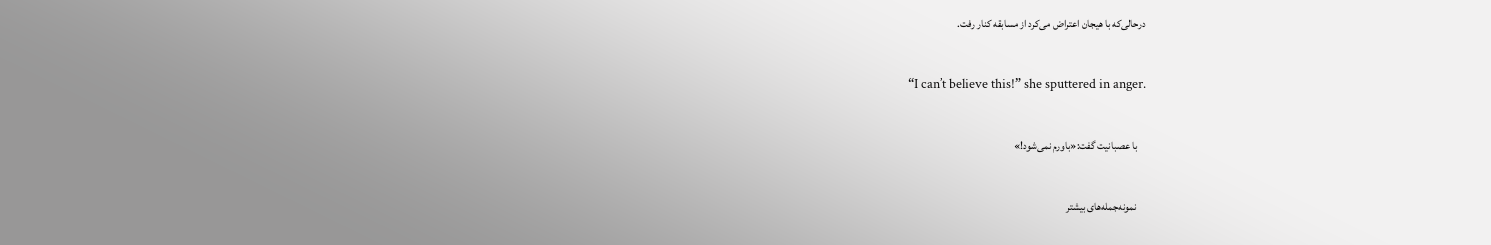درحالی‌که با هیجان اعتراض می‌کرد از مسابقه کنار رفت.

    “I can’t believe this!” she sputtered in anger.

    با عصبانیت گفت:«باورم نمی‌شود!»

    نمونه‌جمله‌های بیشتر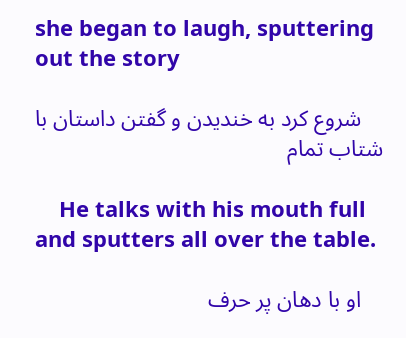she began to laugh, sputtering out the story

    شروع کرد به خندیدن و گفتن داستان با شتاب تمام

    He talks with his mouth full and sputters all over the table.

    او با دهان پر حرف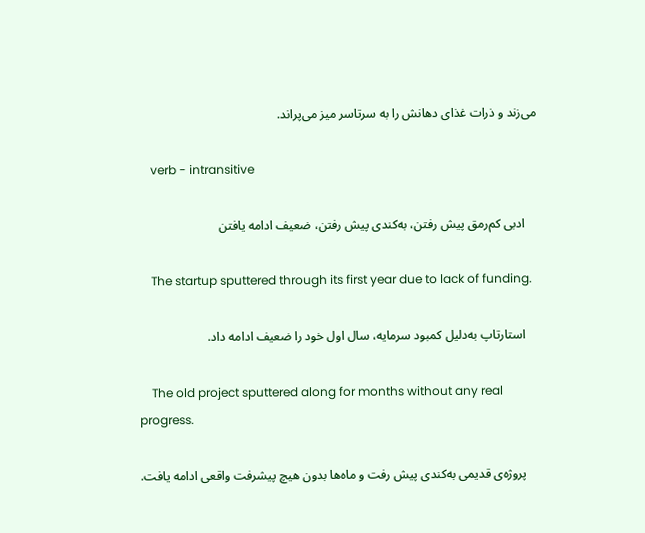می‌زند و ذرات غذای دهانش را به سرتاسر میز می‌پراند.

    verb - intransitive

    ادبی کم‌رمق پیش رفتن، به‌کندی پیش رفتن، ضعیف ادامه یافتن

    The startup sputtered through its first year due to lack of funding.

    استارتاپ به‌دلیل کمبود سرمایه، سال اول خود را ضعیف ادامه داد.

    The old project sputtered along for months without any real progress.

    پروژه‌ی قدیمی به‌کندی پیش رفت و ماه‌ها بدون هیچ پیشرفت واقعی ادامه یافت.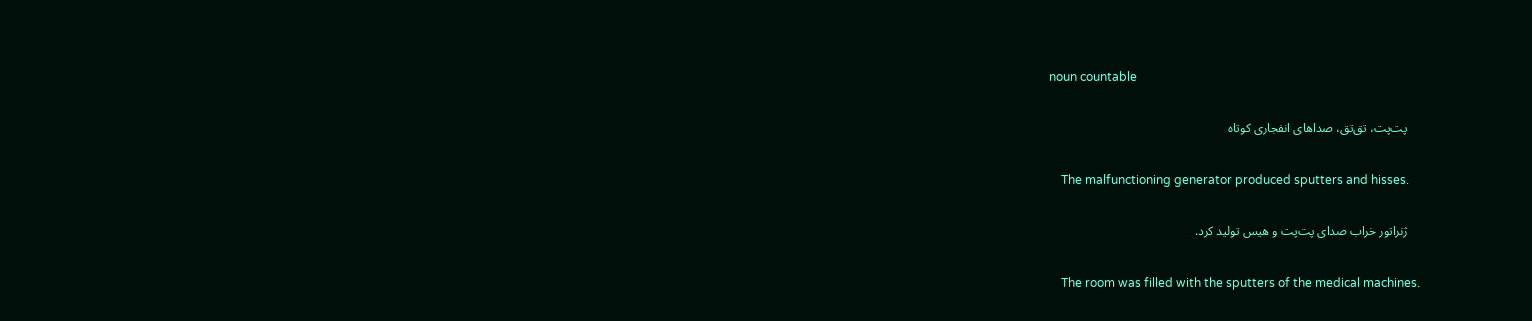noun countable

    پت‌پت، تق‌تق، صداهای انفجاری کوتاه

    The malfunctioning generator produced sputters and hisses.

    ژنراتور خراب صدای پت‌پت و هیس تولید کرد.

    The room was filled with the sputters of the medical machines.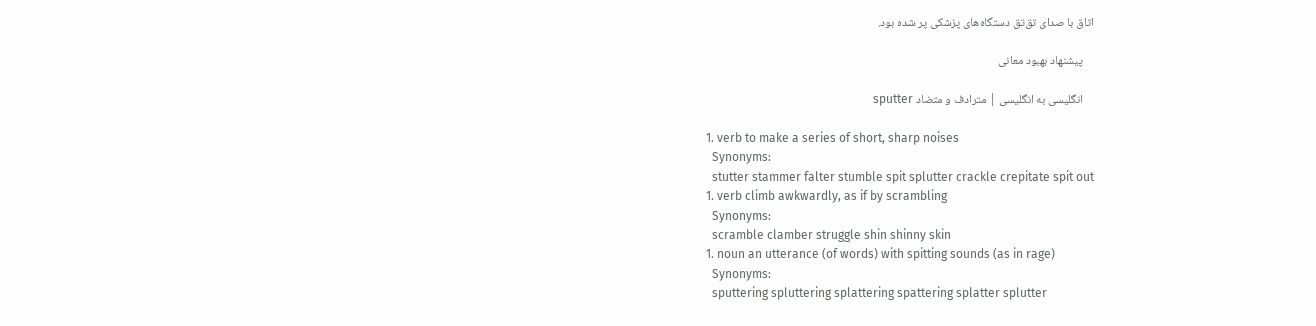اتاق با صدای تق‌تق دستگاه‌های پزشکی پر شده بود.

    پیشنهاد بهبود معانی

    انگلیسی به انگلیسی | مترادف و متضاد sputter

    1. verb to make a series of short, sharp noises
      Synonyms:
      stutter stammer falter stumble spit splutter crackle crepitate spit out
    1. verb climb awkwardly, as if by scrambling
      Synonyms:
      scramble clamber struggle shin shinny skin
    1. noun an utterance (of words) with spitting sounds (as in rage)
      Synonyms:
      sputtering spluttering splattering spattering splatter splutter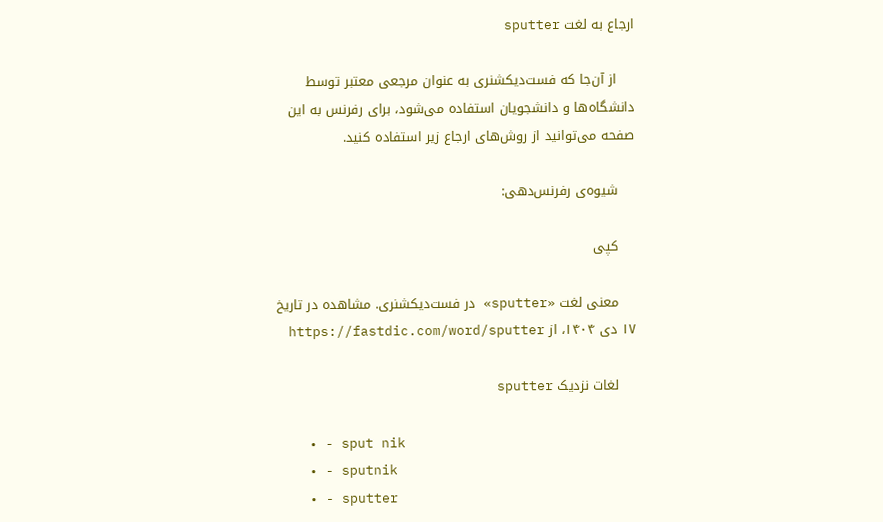ارجاع به لغت sputter

    از آن‌جا که فست‌دیکشنری به عنوان مرجعی معتبر توسط دانشگاه‌ها و دانشجویان استفاده می‌شود، برای رفرنس به این صفحه می‌توانید از روش‌های ارجاع زیر استفاده کنید.

    شیوه‌ی رفرنس‌دهی:

    کپی

    معنی لغت «sputter» در فست‌دیکشنری. مشاهده در تاریخ ۱۷ دی ۱۴۰۴، از https://fastdic.com/word/sputter

    لغات نزدیک sputter

    • - sput nik
    • - sputnik
    • - sputter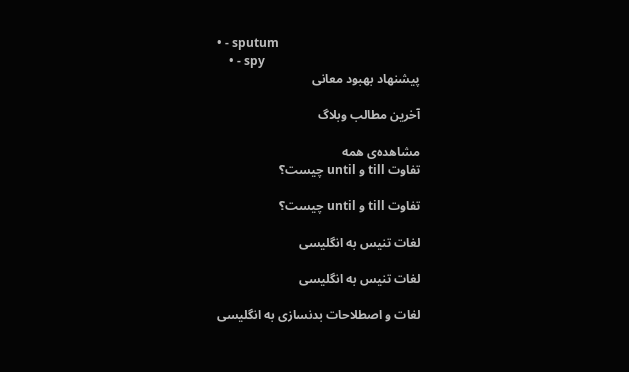• - sputum
    • - spy
    پیشنهاد بهبود معانی

    آخرین مطالب وبلاگ

    مشاهده‌ی همه
    تفاوت till و until چیست؟

    تفاوت till و until چیست؟

    لغات تنیس به انگلیسی

    لغات تنیس به انگلیسی

    لغات و اصطلاحات بدنسازی به انگلیسی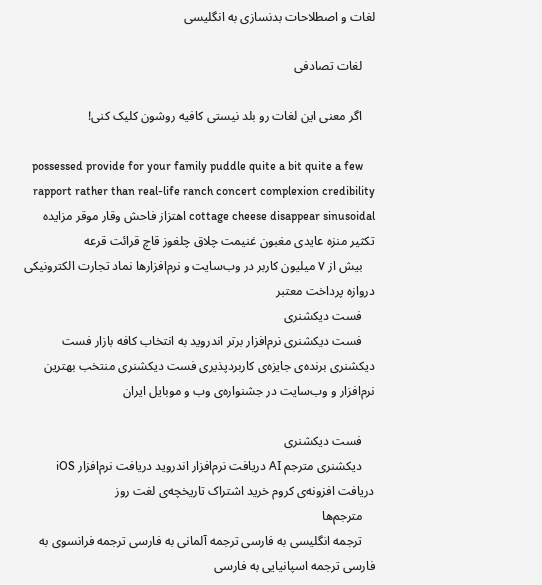لغات و اصطلاحات بدنسازی به انگلیسی

    لغات تصادفی

    اگر معنی این لغات رو بلد نیستی کافیه روشون کلیک کنی!

    possessed provide for your family puddle quite a bit quite a few rapport rather than real-life ranch concert complexion credibility cottage cheese disappear sinusoidal اهتزاز فاحش وقار موقر مزایده تکثیر منزه عایدی مغبون غنیمت چلاق چلغوز قاچ قرائت قرعه
    بیش از ۷ میلیون کاربر در وب‌سایت و نرم‌افزارها نماد تجارت الکترونیکی دروازه پرداخت معتبر
    فست دیکشنری
    فست دیکشنری نرم‌افزار برتر اندروید به انتخاب کافه بازار فست دیکشنری برنده‌ی جایزه‌ی کاربرد‌پذیری فست دیکشنری منتخب بهترین نرم‌افزار و وب‌سایت در جشنواره‌ی وب و موبایل ایران

    فست دیکشنری
    دیکشنری مترجم AI دریافت نرم‌افزار اندروید دریافت نرم‌افزار iOS دریافت افزونه‌ی کروم خرید اشتراک تاریخچه‌ی لغت روز
    مترجم‌ها
    ترجمه انگلیسی به فارسی ترجمه آلمانی به فارسی ترجمه فرانسوی به فارسی ترجمه اسپانیایی به فارسی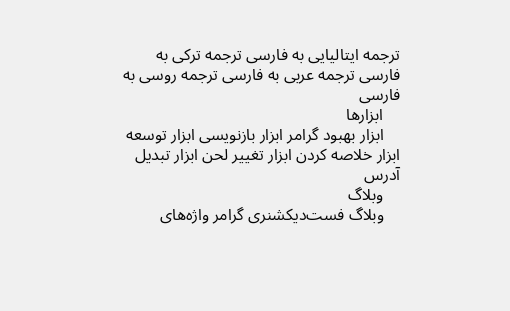ترجمه ایتالیایی به فارسی ترجمه ترکی به فارسی ترجمه عربی به فارسی ترجمه روسی به فارسی
    ابزارها
    ابزار بهبود گرامر ابزار بازنویسی ابزار توسعه ابزار خلاصه کردن ابزار تغییر لحن ابزار تبدیل آدرس
    وبلاگ
    وبلاگ فست‌دیکشنری گرامر واژه‌های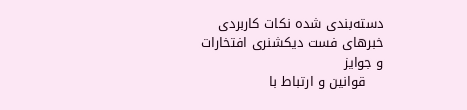دسته‌بندی شده نکات کاربردی خبرهای فست دیکشنری افتخارات و جوایز
    قوانین و ارتباط با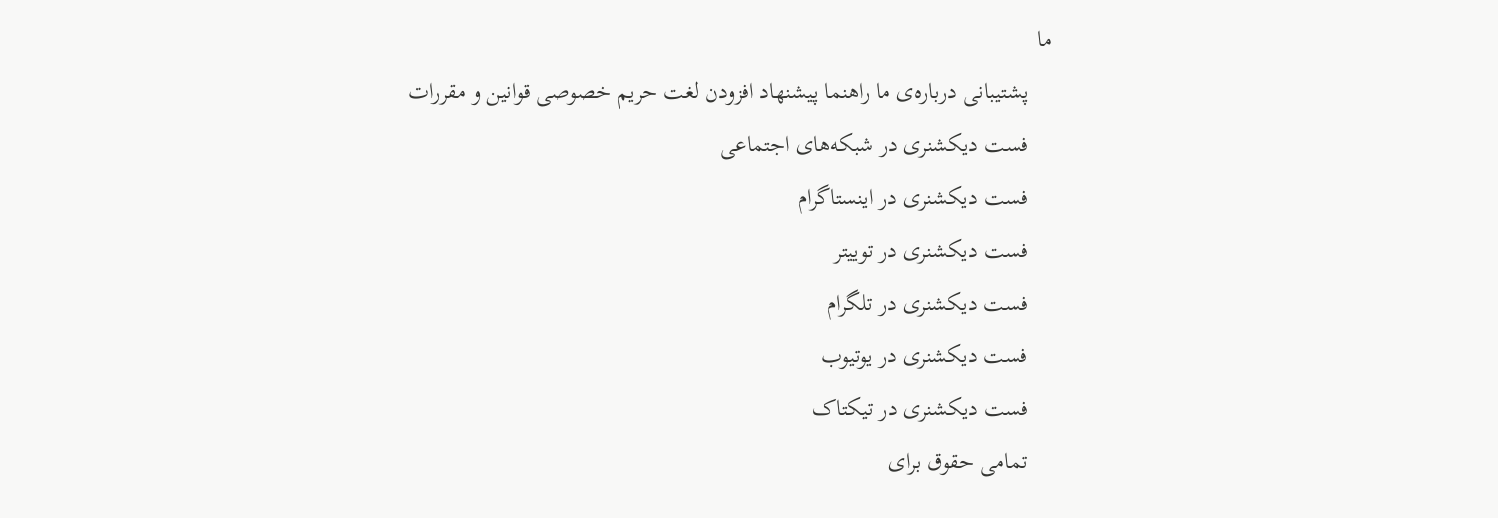ما
    پشتیبانی درباره‌ی ما راهنما پیشنهاد افزودن لغت حریم خصوصی قوانین و مقررات
    فست دیکشنری در شبکه‌های اجتماعی
    فست دیکشنری در اینستاگرام
    فست دیکشنری در توییتر
    فست دیکشنری در تلگرام
    فست دیکشنری در یوتیوب
    فست دیکشنری در تیکتاک
    تمامی حقوق برای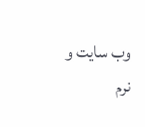وب سایت و نرم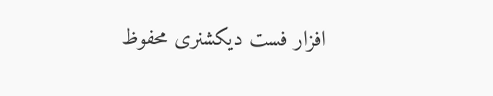افزار فست دیکشنری محفوظ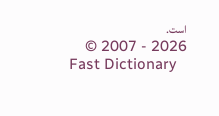است.
    © 2007 - 2026 Fast Dictionary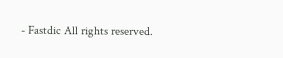- Fastdic All rights reserved.